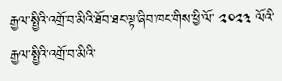རྒྱལ་སྤྱིའི་འགྲོ་བ་མིའི་ཐོབ་ཐང་ལྟ་ཞིབ་ཁང་གིས་ཕྱི་ལོ་ ༢༠༢༣ ལོའི་རྒྱལ་སྤྱིའི་འགྲོ་བ་མིའི་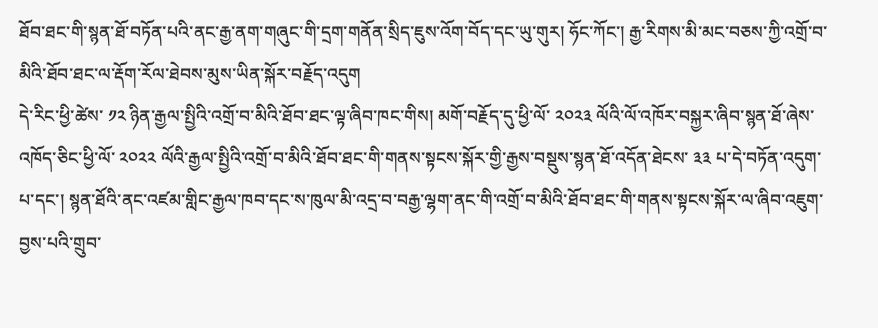ཐོབ་ཐང་གི་སྙན་ཐོ་བཏོན་པའི་ནང་རྒྱ་ནག་གཞུང་གི་དྲག་གནོན་སྲིད་ཇུས་འོག་བོད་དང་ཡུ་གུར། ཧོང་ཀོང་། རྒྱ་རིགས་མི་མང་བཅས་ཀྱི་འགྲོ་བ་མིའི་ཐོབ་ཐང་ལ་རྡོག་རོལ་ཐེབས་མུས་ཡིན་སྐོར་བརྗོད་འདུག
དེ་རིང་ཕྱི་ཚེས་ ༡༢ ཉིན་རྒྱལ་སྤྱིའི་འགྲོ་བ་མིའི་ཐོབ་ཐང་ལྟ་ཞིབ་ཁང་གིས། མགོ་བརྗོད་དུ་ཕྱི་ལོ་ ༢༠༢༣ ལོའི་ལོ་འཁོར་བསྐྱར་ཞིབ་སྙན་ཐོ་ཞེས་འཁོད་ཅིང་ཕྱི་ལོ་ ༢༠༢༢ ལོའི་རྒྱལ་སྤྱིའི་འགྲོ་བ་མིའི་ཐོབ་ཐང་གི་གནས་སྟངས་སྐོར་གྱི་རྒྱས་བསྡུས་སྙན་ཐོ་འདོན་ཐེངས་ ༣༣ པ་དེ་བཏོན་འདུག་པ་དང་། སྙན་ཐོའི་ནང་འཛམ་གླིང་རྒྱལ་ཁབ་དང་ས་ཁུལ་མི་འདྲ་བ་བརྒྱ་ལྷག་ནང་གི་འགྲོ་བ་མིའི་ཐོབ་ཐང་གི་གནས་སྟངས་སྐོར་ལ་ཞིབ་འཇུག་བྱས་པའི་གྲུབ་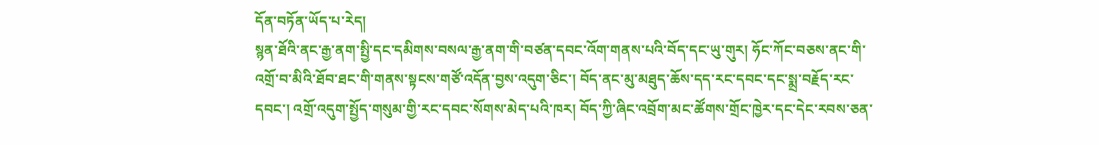དོན་བཏོན་ཡོད་པ་རེད།
སྙན་ཐོའི་ནང་རྒྱ་ནག་སྤྱི་དང་དམིགས་བསལ་རྒྱ་ནག་གི་བཙན་དབང་འོག་གནས་པའི་བོད་དང་ཡུ་གུར། ཧོང་ཀོང་བཅས་ནང་གི་འགྲོ་བ་མིའི་ཐོབ་ཐང་གི་གནས་སྟངས་གཙོ་འདོན་བྱས་འདུག་ཅིང་། བོད་ནང་མུ་མཐུད་ཆོས་དད་རང་དབང་དང་སྨྲ་བརྗོད་རང་དབང་། འགྲོ་འདུག་སྤྱོད་གསུམ་གྱི་རང་དབང་སོགས་མེད་པའི་ཁར། བོད་ཀྱི་ཞིང་འབྲོག་མང་ཚོགས་གྲོང་ཁྱེར་དང་དེང་རབས་ཅན་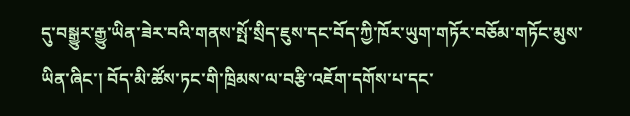དུ་བསྒྱུར་རྒྱུ་ཡིན་ཟེར་བའི་གནས་སྤོ་སྲིད་ཇུས་དང་བོད་ཀྱི་ཁོར་ཡུག་གཏོར་བཅོམ་གཏོང་མུས་ཡིན་ཞིང་། བོད་མི་ཚོས་ཏང་གི་ཁྲིམས་ལ་བརྩི་འཇོག་དགོས་པ་དང་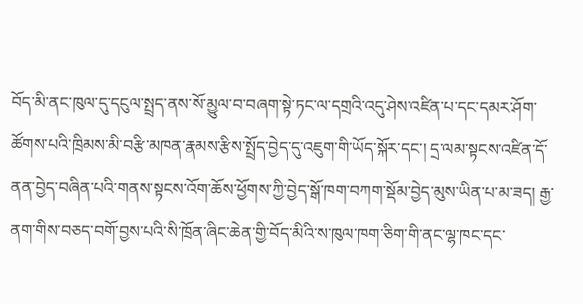བོད་མི་ནང་ཁུལ་དུ་དངུལ་སྤྲད་ནས་སོ་མྱུལ་བ་བཞག་སྟེ་ཏང་ལ་དགྲའི་འདུ་ཤེས་འཛིན་པ་དང་དམར་ཤོག་ཚོགས་པའི་ཁྲིམས་མི་བརྩི་མཁན་རྣམས་རྩིས་སྤྲོད་བྱེད་དུ་འཇུག་གི་ཡོད་སྐོར་དང་། དྲ་ལམ་སྟངས་འཛིན་དོ་ནན་བྱེད་བཞིན་པའི་གནས་སྟངས་འོག་ཆོས་ཕྱོགས་ཀྱི་བྱེད་སྒོ་ཁག་བཀག་སྡོམ་བྱེད་མུས་ཡིན་པ་མ་ཟད། རྒྱ་ནག་གིས་བཅད་བགོ་བྱས་པའི་སི་ཁྲོན་ཞིང་ཆེན་གྱི་བོད་མིའི་ས་ཁུལ་ཁག་ཅིག་གི་ནང་ལྷ་ཁང་དང་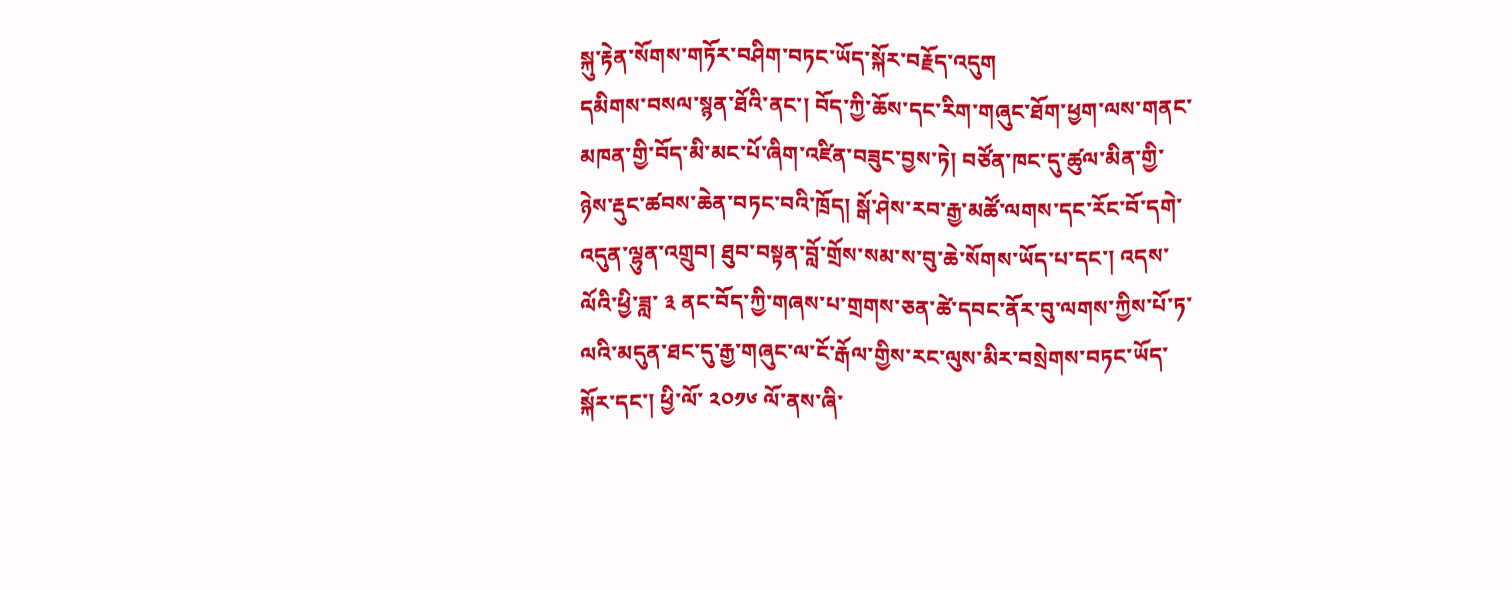སྐུ་རྟེན་སོགས་གཏོར་བཤིག་བཏང་ཡོད་སྐོར་བརྗོད་འདུག
དམིགས་བསལ་སྙན་ཐོའི་ནང་། བོད་ཀྱི་ཆོས་དང་རིག་གཞུང་ཐོག་ཕྱག་ལས་གནང་མཁན་གྱི་བོད་མི་མང་པོ་ཞིག་འཛིན་བཟུང་བྱས་ཏེ། བཙོན་ཁང་དུ་ཚུལ་མིན་གྱི་ཉེས་རྡུང་ཚབས་ཆེན་བཏང་བའི་ཁྲོད། སྒོ་ཤེས་རབ་རྒྱ་མཚོ་ལགས་དང་རོང་བོ་དགེ་འདུན་ལྷུན་འགྲུབ། ཐུབ་བསྟན་བློ་གྲོས་སམ་ས་བུ་ཆེ་སོགས་ཡོད་པ་དང་། འདས་ལོའི་ཕྱི་ཟླ་ ༣ ནང་བོད་ཀྱི་གཞས་པ་གྲགས་ཅན་ཚེ་དབང་ནོར་བུ་ལགས་ཀྱིས་པོ་ཏ་ལའི་མདུན་ཐང་དུ་རྒྱ་གཞུང་ལ་ངོ་རྒོལ་གྱིས་རང་ལུས་མིར་བསྲེགས་བཏང་ཡོད་སྐོར་དང་། ཕྱི་ལོ་ ༢༠༡༦ ལོ་ནས་ཞི་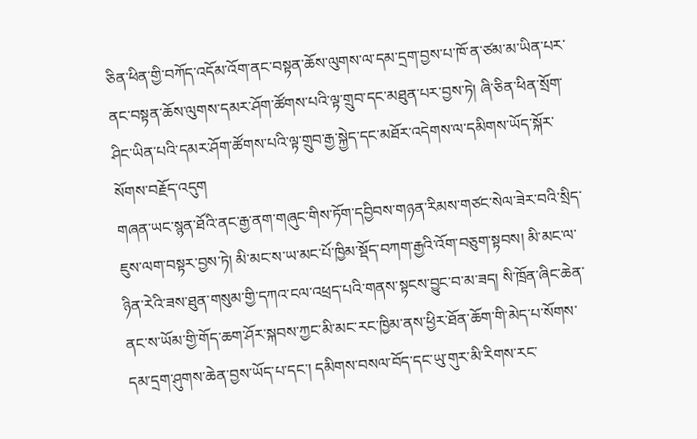ཅིན་ཕིན་གྱི་བཀོད་འདོམ་འོག་ནང་བསྟན་ཆོས་ལུགས་ལ་དམ་དྲག་བྱས་པ་ཁོ་ན་ཙམ་མ་ཡིན་པར་ནང་བསྟན་ཆོས་ལུགས་དམར་ཤོག་ཚོགས་པའི་ལྟ་གྲུབ་དང་མཐུན་པར་བྱས་ཏེ། ཞི་ཅིན་ཕིན་སྲོག་ཤིང་ཡིན་པའི་དམར་ཤོག་ཚོགས་པའི་ལྟ་གྲུབ་རྒྱ་སྐྱེད་དང་མཐོར་འདེགས་ལ་དམིགས་ཡོད་སྐོར་སོགས་བརྗོད་འདུག
གཞན་ཡང་སྙན་ཐོའི་ནང་རྒྱ་ནག་གཞུང་གིས་ཏོག་དབྱིབས་གཉན་རིམས་གཙང་སེལ་ཟེར་བའི་སྲིད་ཇུས་ལག་བསྟར་བྱས་ཏེ། མི་མང་ས་ཡ་མང་པོ་ཁྱིམ་སྡོད་བཀག་རྒྱའི་འོག་བཅུག་སྟབས། མི་མང་ལ་ཉིན་རེའི་ཟས་ཐུན་གསུམ་གྱི་དཀའ་ངལ་འཕྲད་པའི་གནས་སྟངས་བྱུང་བ་མ་ཟད། སི་ཁྲོན་ཞིང་ཆེན་ནང་ས་ཡོམ་གྱི་གོད་ཆག་ཤོར་སྐབས་ཀྱང་མི་མང་རང་ཁྱིམ་ནས་ཕྱིར་ཐོན་ཆོག་གི་མེད་པ་སོགས་དམ་དྲག་ཤུགས་ཆེན་བྱས་ཡོད་པ་དང་། དམིགས་བསལ་བོད་དང་ཡུ་གུར་མི་རིགས་རང་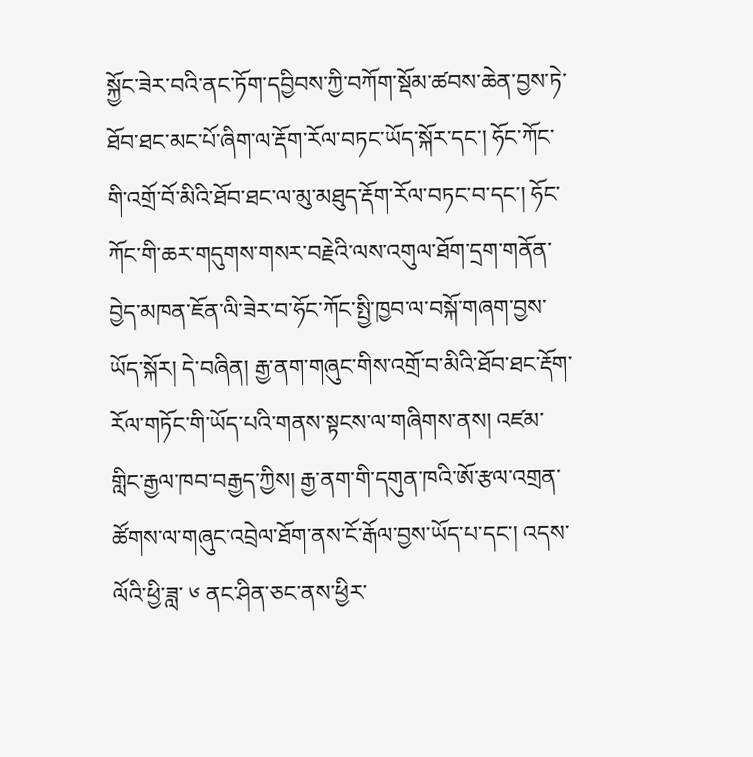སྐྱོང་ཟེར་བའི་ནང་ཏོག་དབྱིབས་ཀྱི་བཀོག་སྡོམ་ཚབས་ཆེན་བྱས་ཏེ་ཐོབ་ཐང་མང་པོ་ཞིག་ལ་རྡོག་རོལ་བཏང་ཡོད་སྐོར་དང་། ཧོང་ཀོང་གི་འགྲོ་བོ་མིའི་ཐོབ་ཐང་ལ་མུ་མཐུད་རྡོག་རོལ་བཏང་བ་དང་། ཧོང་ཀོང་གི་ཆར་གདུགས་གསར་བརྗེའི་ལས་འགུལ་ཐོག་དྲག་གནོན་བྱེད་མཁན་ཇོན་ལི་ཟེར་བ་ཧོང་ཀོང་སྤྱི་ཁྱབ་ལ་བསྐོ་གཞག་བྱས་ཡོད་སྐོར། དེ་བཞིན། རྒྱ་ནག་གཞུང་གིས་འགྲོ་བ་མིའི་ཐོབ་ཐང་རྡོག་རོལ་གཏོང་གི་ཡོད་པའི་གནས་སྟངས་ལ་གཞིགས་ནས། འཛམ་གླིང་རྒྱལ་ཁབ་བརྒྱད་ཀྱིས། རྒྱ་ནག་གི་དགུན་ཁའི་ཨོ་རྩལ་འགྲན་ཚོགས་ལ་གཞུང་འབྲེལ་ཐོག་ནས་ངོ་རྒོལ་བྱས་ཡོད་པ་དང་། འདས་ལོའི་ཕྱི་ཟླ་ ༦ ནང་ཤིན་ཅང་ནས་ཕྱིར་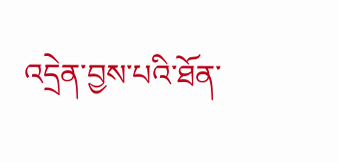འདྲེན་བྱས་པའི་ཐོན་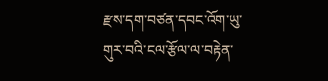རྫས་དག་བཙན་དབང་འོག་ཡུ་གུར་བའི་ངལ་རྩོལ་ལ་བརྟེན་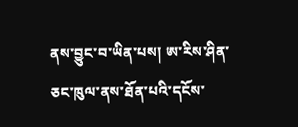ནས་བྱུང་བ་ཡིན་པས། ཨ་རིས་ཤིན་ཅང་ཁུལ་ནས་ཐོན་པའི་དངོས་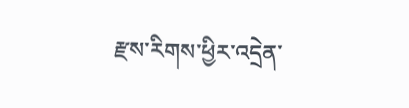རྫས་རིགས་ཕྱིར་འདྲེན་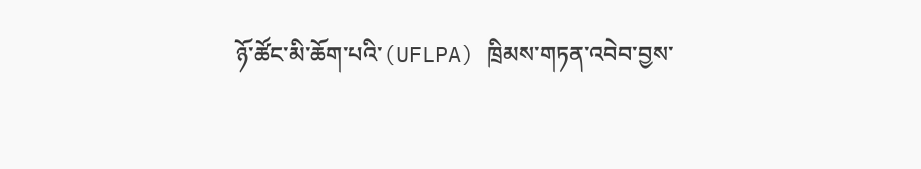ཉོ་ཚོང་མི་ཆོག་པའི་(UFLPA) ཁྲིམས་གཏན་འབེབ་བྱས་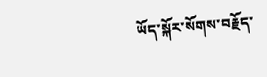ཡོད་སྐོར་སོགས་བརྗོད་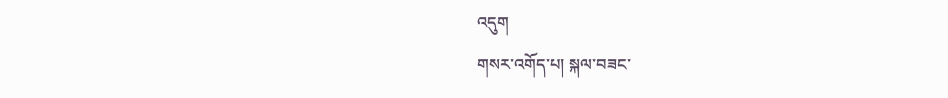འདུག
གསར་འགོད་པ། སྐལ་བཟང་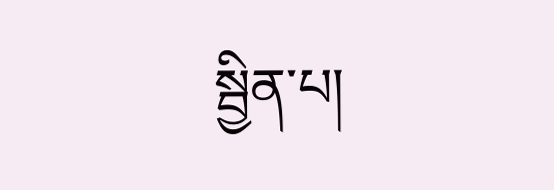སྦྱིན་པ།